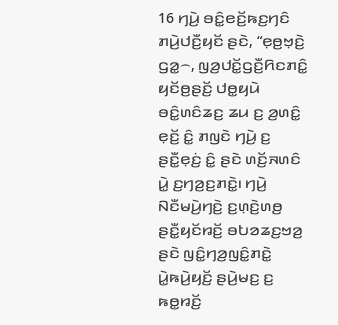16 ꤚꤣꤧ꤬ ꤋꤢꤨ꤭ꤕꤢꤩ꤬ꤒꤢ꤬ꤚꤢꤨ ꤊꤣꤧ꤬ꤓꤢꤪ꤬ꤟꤢꤩ ꤔꤢꤧ, “ꤕ꤫ꤥ꤬ꤠ꤫ꤢꤧ꤬ ꤞꤤ꤭꤮, ꤜꤤ꤬ꤓꤢꤩ꤭ꤞꤢꤪ꤬ꤖꤢꤊꤢꤨ꤭ ꤟꤢꤩꤥ꤬ꤔꤢꤩ꤬ ꤓꤥ꤭ꤟꤣꤧ ꤋꤢꤨ꤭ꤛꤢꤨꤘꤢ꤬ ꤘꤣ ꤢ꤬ ꤤ꤬ꤛꤢꤨ꤭ ꤕ꤫ꤢꤩ꤬ ꤢꤨ꤭ ꤊꤜꤢꤧ ꤚꤣꤧ꤬ ꤢ꤬ ꤔꤢꤪ꤭ꤕ꤫ꤢꤦ꤬ ꤢꤨ꤭ ꤔꤢꤧ ꤛꤢꤩ꤬ꤏꤛꤢꤨ ꤣꤧ꤭ ꤢ꤬ꤚꤤ꤬ꤢ꤬ꤊꤢꤧ꤭꤯ ꤚꤣꤧ꤬ ꤡꤢꤪꤗꤣꤧ꤬ꤚꤢꤧ꤬ ꤢ꤬ꤛ꤫ꤢꤧ꤬ꤛꤥ꤬ ꤔꤢꤪ꤭ꤟꤢꤩꤙꤢꤩ꤬ ꤋꤝꤤꤘꤢ꤬ꤠꤤ꤬ ꤔꤢꤧ ꤜꤢꤨ꤭ꤚꤤ꤬ꤜꤢꤨ꤭ꤊꤢꤧ꤭ ꤣꤧ꤭ꤒꤣꤧ꤬ꤟꤢꤩ꤬ ꤔꤣꤧ꤬ꤗꤢ꤬ ꤢ꤬ ꤒꤥ꤭ꤙꤢꤩ꤬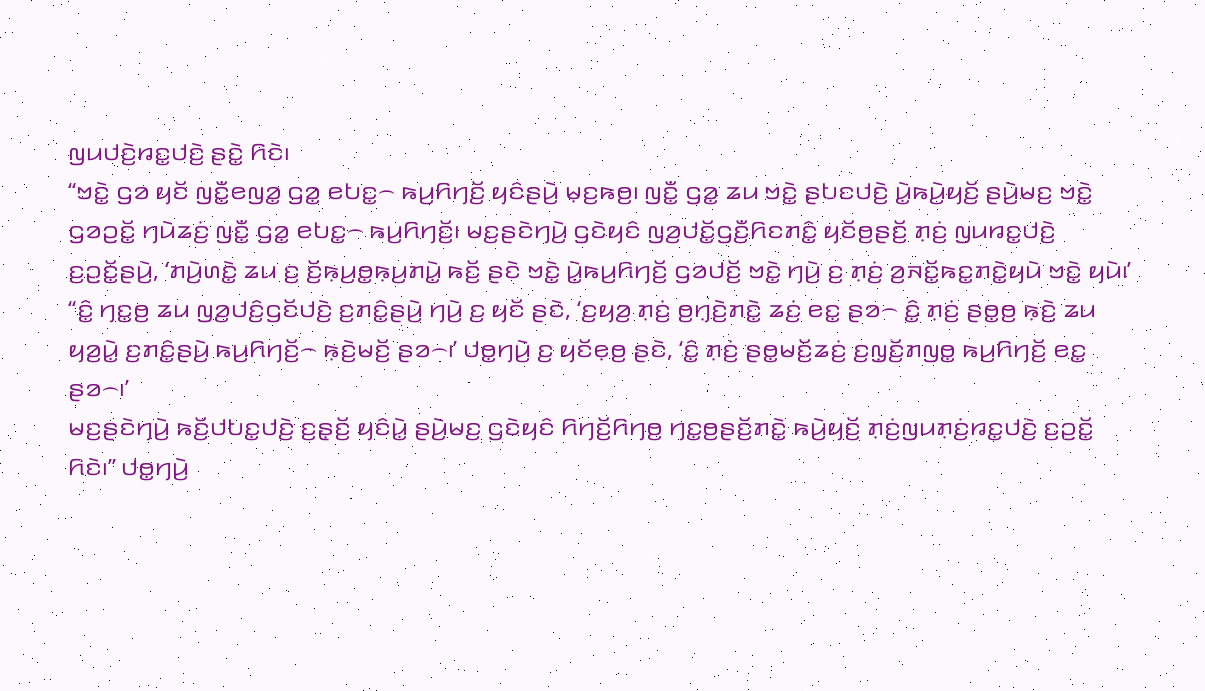ꤜꤣꤓꤢꤧ꤬ꤙꤢ꤭ꤓꤢꤧ꤬ ꤔꤢꤧ꤭ ꤖꤢꤧ꤯
“ꤠꤢꤧ꤭ ꤞꤤ ꤟꤢꤩ ꤜꤢꤪ꤭ꤕꤜꤤ꤭ ꤞꤤ꤭ ꤕꤝꤢ꤭꤮ ꤒꤣ꤬ꤖꤚꤢꤩ꤬ ꤟꤢꤨꤔꤣꤧ꤬ ꤗ꤫ꤢ꤬ꤒꤥ꤬꤯ ꤜꤢꤪ꤭ ꤞꤤ꤭ ꤘꤣ ꤠꤢꤧ꤭ ꤔꤝꤢꤓꤢꤧ꤬ ꤣꤧ꤭ꤒꤣꤧ꤬ꤟꤢꤩ꤬ ꤔꤣꤧ꤬ꤗꤢ꤬ ꤠꤢꤧ꤭ ꤞꤤꤑꤢꤩ꤭ ꤚꤣꤧꤘꤢꤦ꤬ ꤜꤢꤪ꤭ ꤞꤤ꤭ ꤕꤝꤢ꤭꤮ ꤒꤣ꤬ꤖꤚꤢꤩ꤬꤯ ꤗꤢ꤬ꤔꤢꤧꤚꤣꤧ꤬ ꤞꤢꤧꤟꤢꤨ ꤜꤤ꤬ꤓꤢꤩ꤭ꤞꤢꤪ꤬ꤖꤢꤊꤢꤨ꤭ ꤟꤢꤩꤥ꤬ꤔꤢꤩ꤬ ꤊ꤫ꤢꤦ꤬ ꤜꤣꤙꤢ꤭ꤓꤢꤧ꤬ ꤢ꤬ꤑꤢꤩ꤭ꤔꤣꤧ꤬, ‘ꤊꤣꤧ꤬ꤛꤢꤧ꤭ ꤘꤣ ꤢ꤬ ꤢꤩ꤬ꤒ꤫ꤣ꤬ꤥ꤭ꤒ꤫ꤣ꤬ꤊꤣꤧ꤭ ꤒꤢꤩ꤬ ꤔꤢꤧ ꤠꤢꤧ꤭ ꤣꤧ꤭ꤒꤣ꤬ꤖꤚꤢꤩ꤬ ꤞꤤꤓꤢꤩ꤬ ꤠꤢꤧ꤭ ꤚꤣꤧ꤬ ꤢ꤬ ꤊ꤫ꤢꤦ꤬ ꤤ꤬ꤏꤢꤩ꤭ꤒꤢ꤭ꤊꤢꤧ꤭ꤟꤣꤧ ꤠꤢꤧ꤭ ꤟꤣꤧ꤯’
“ꤢꤨ꤭ ꤚꤢ꤭ꤥ꤬ ꤘꤣ ꤜꤤ꤬ꤓꤢꤨ꤬ꤞꤢꤩꤓꤢꤧ꤬ ꤢ꤬ꤊꤢꤨ꤭ꤔꤣꤧ꤬ ꤚꤣꤧ꤬ ꤢ꤬ ꤟꤢꤩ ꤔꤢꤧ, ‘ꤢ꤬ꤟꤤ꤬ ꤊ꤫ꤢꤦ꤬ ꤥ꤬ꤚ꤫ꤢꤧ꤬ꤊꤢꤧ꤭ ꤘꤢꤦ꤬ ꤕꤢ꤭ ꤔꤤ꤮ ꤢꤨ꤭ ꤊ꤫ꤢꤦ꤬ ꤔꤥ꤭ꤥ꤬ ꤒ꤫ꤢꤧ꤬ ꤘꤣ ꤟꤤ꤬ꤣꤧ꤭ ꤢ꤬ꤊꤢꤨ꤭ꤔꤣꤧ꤬ ꤒꤣ꤬ꤖꤚꤢꤩ꤬꤮ ꤒ꤫ꤢꤧ꤬ꤗꤢꤩ꤬ ꤔꤤ꤮꤯’ ꤓꤥ꤭ꤚꤣꤧ꤬ ꤢ꤬ ꤟꤢꤩꤕ꤫ꤥ꤬ ꤔꤢꤧ, ‘ꤢꤨ꤭ ꤊ꤫ꤢꤦ꤬ ꤔꤥ꤭ꤗꤢꤩ꤬ꤘꤢꤦ꤬ ꤢ꤬ꤜ꤫ꤢꤩ꤬ꤊꤜꤥ꤭ ꤒꤣ꤬ꤖꤚꤢꤩ꤬ ꤕꤢ꤭ ꤔꤤ꤮꤯’
ꤗꤢ꤬ꤔꤢꤧꤚꤣꤧ꤬ ꤒꤢꤩ꤬ꤓꤝꤢ꤭ꤓꤢꤧ꤬ ꤢ꤬ꤔ꤫ꤢꤩ꤬ ꤟꤢꤨꤣꤧ꤭ ꤔꤣꤧ꤬ꤗꤢ꤬ ꤞꤢꤧꤟꤢꤨ ꤖꤚꤢꤩ꤬ꤖꤚꤥ꤬ ꤚꤢ꤭ꤥ꤬ꤔꤢꤩ꤬ꤊꤢꤧ꤭ ꤒꤣꤧ꤬ꤟꤢꤩ꤬ ꤊ꤫ꤢꤦ꤬ꤜꤣꤊ꤫ꤢꤦ꤬ꤙꤢ꤭ꤓꤢꤧ꤬ ꤢ꤬ꤑꤢꤩ꤭ ꤖꤢꤧ꤯” ꤓꤥ꤭ꤚꤣꤧ꤬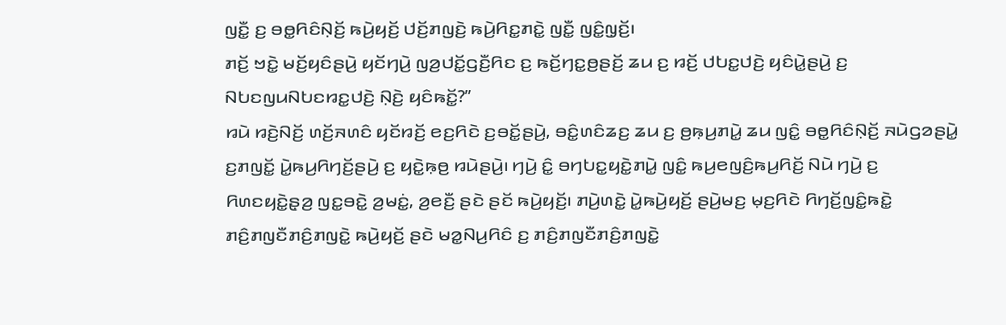ꤜꤢꤪ꤭ ꤢ꤬ ꤋꤥ꤭ꤖꤢꤨꤡ꤫ꤢꤩ꤬ ꤒꤣꤧ꤬ꤟꤢꤩ꤬ ꤓꤢꤩ꤬ꤊꤜꤢꤧ꤬ ꤒꤣꤧ꤬ꤖꤢ꤭ꤊꤢꤧ꤭ ꤜꤢꤪ꤭ ꤜꤢꤨ꤭ꤜ꤫ꤢꤩ꤬꤯
ꤊꤢꤩ꤬ ꤠꤢꤧ꤭ ꤗꤢꤩ꤬ꤟꤢꤨꤔꤣꤧ꤬ ꤟꤢꤩꤚꤣꤧ꤬ ꤜꤤ꤬ꤓꤢꤩ꤭ꤞꤢꤪ꤬ꤖꤢ ꤢ꤬ ꤒꤢꤩ꤬ꤚꤢ꤭ꤥ꤬ꤔꤢꤩ꤬ ꤘꤣ ꤢ꤬ ꤙꤢꤩ꤬ ꤓꤝꤢ꤭ꤓꤢꤧ꤬ ꤟꤢꤨꤣꤧ꤭ꤔꤣꤧ꤬ ꤢ꤬ ꤡꤝꤢꤜꤣꤡꤝꤢꤙꤢ꤭ꤓꤢꤧ꤬ ꤡ꤫ꤢꤧ꤬ ꤟꤢꤨꤒꤢꤩ꤭?”
ꤙꤣꤧ ꤙꤢꤧ꤬ꤡꤢꤩ꤬ ꤛꤢꤩ꤬ꤏꤛꤢꤨ ꤟꤢꤩꤙꤢꤩ꤬ ꤕꤢ꤬ꤖꤢꤧ ꤢ꤬ꤋꤢꤩ꤭ꤔꤣꤧ꤬, ꤋꤢꤨ꤭ꤛꤢꤨꤘꤢ꤬ ꤘꤣ ꤢ꤬ ꤥ꤬ꤒ꤫ꤣ꤬ꤊꤣꤧ꤭ ꤘꤣ ꤜꤢꤨ꤭ ꤋꤥ꤭ꤖꤢꤨꤡ꤫ꤢꤩ꤬ ꤏꤣꤧꤞꤤꤔꤣꤧ꤭ ꤢ꤬ꤊꤜꤢꤩ꤭ ꤣꤧ꤭ꤒꤣ꤬ꤖꤚꤢꤩ꤬ꤔꤣꤧ꤬ ꤢ꤬ ꤟꤢꤧ꤭ꤒ꤫ꤥ꤬ ꤙꤣꤧꤔꤣꤧ꤬꤯ ꤚꤣꤧ꤬ ꤢꤨ꤭ ꤋꤚꤝꤢ꤭ꤟꤢꤧ꤭ꤊꤣꤧ꤭ ꤜꤢꤨ꤭ ꤒꤣ꤬ꤕꤜꤢꤨ꤬ꤒꤣ꤬ꤖꤢꤩ꤬ ꤡꤣꤧ ꤚꤣꤧ꤬ ꤢ꤬ ꤖꤛꤢꤟꤢꤧ꤭ꤔ꤫ꤤ꤬ ꤜꤢ꤭ꤋꤢꤧ꤭ ꤤ꤬ꤗꤢꤦ꤭, ꤤ꤬ꤕꤢꤪ꤬ ꤔꤢꤧ ꤔꤢꤩ ꤒꤣꤧ꤬ꤟꤢꤩ꤬꤯ ꤊꤣꤧ꤬ꤛꤢꤧ꤭ ꤣꤧ꤭ꤒꤣꤧ꤬ꤟꤢꤩ꤬ ꤔꤣꤧ꤬ꤗꤢ꤬ ꤗ꤫ꤢ꤬ꤖꤢꤧ ꤖꤚꤢꤩ꤬ꤜꤢꤨ꤭ꤒꤢꤧ꤭ ꤊꤢꤨ꤬ꤊꤜꤢꤪꤊꤢꤨ꤬ꤊꤜꤢꤧ꤭ ꤒꤣꤧ꤬ꤟꤢꤩ꤬ ꤔꤢꤧ ꤗꤤ꤭ꤡꤣ꤬ꤖꤢꤨ ꤢ꤬ ꤊꤢꤨ꤬ꤊꤜꤢꤪꤊꤢꤨ꤬ꤊꤜꤢꤧ꤭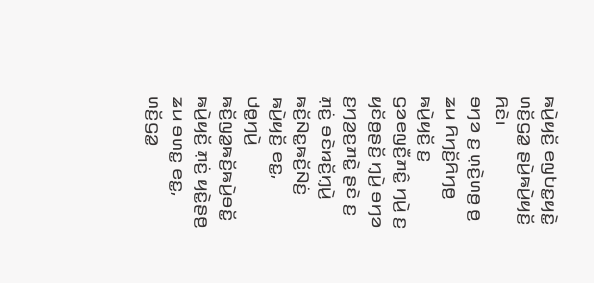ꤒꤣꤧ꤬ꤟꤢꤩ꤬ ꤕꤜꤝꤢ꤭ꤟꤢꤧ꤭ ꤛꤢꤩ꤬ꤞꤤ꤭ ꤔꤣꤧ꤬ꤒꤣꤧ꤬ꤟꤢꤩ꤬ ꤖꤢꤧ꤯
ꤋꤚꤤ ꤢ꤬ ꤛ꤫ꤢꤧ꤬ꤛꤥ꤬ ꤥ꤬ ꤘꤣ ꤖꤚꤢꤩ꤬ꤖꤚꤥ꤬ ꤒꤣꤧ꤬ꤟꤢꤩ꤬ ꤢ꤬ ꤞꤤꤕꤜꤢꤪ꤬ꤊꤢꤨ꤭ ꤚꤣꤧ꤬ ꤢ꤬ ꤟꤢꤩꤥ꤬ꤔꤢꤩ꤬ ꤚ꤫ꤣꤧ꤬ ꤋꤚꤤ ꤢ꤬ꤚꤤ꤬ꤢ꤬ꤊꤢꤧ꤭ ꤔꤢꤧ ꤢ꤬ ꤊ꤫ꤢꤦ꤬ ꤋꤢꤧꤙꤢꤩ꤬ꤚ꤫ꤣꤧ꤬ ꤒꤢꤩ꤬ꤡꤢ꤭ꤒꤢꤩ꤬ꤡꤢꤦ꤬ ꤒꤣꤧ꤬ꤟꤢꤩ꤬ ꤕꤢ꤭, ꤓꤥ꤭ꤚꤣꤧ꤬ ꤒꤢꤩ꤬ꤜꤤ꤭ꤒꤢꤩ꤬ꤒꤣꤧ꤬ꤋꤢꤩ꤭ ꤒꤣꤧ꤬ꤟꤢꤩ꤬ ꤊ꤫ꤢꤦ꤬ ꤟꤢꤧ꤭ꤔꤥ꤬ ꤘꤣ ꤋꤛꤢ꤭ ꤕꤢ꤭, ꤛꤢꤩ꤬ꤞꤤ꤭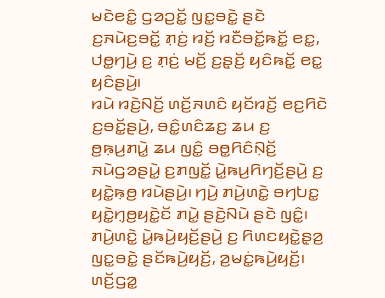ꤗꤢꤧꤕꤢꤨ꤭ ꤞꤤꤑꤢꤩ꤭ ꤜꤢ꤭ꤋꤢꤧ꤭ ꤔꤢꤧ ꤢ꤬ꤏꤣꤧꤢ꤬ꤋꤢꤩ꤭ ꤊ꤫ꤢꤦ꤬ ꤙꤢꤩ꤬ ꤙꤢꤪꤋꤢꤩ꤭ꤒꤢꤩ꤭ ꤕꤢ꤭, ꤓꤥ꤭ꤚꤣꤧ꤬ ꤢ꤬ ꤊ꤫ꤢꤦ꤬ ꤗꤢꤩ꤬ ꤢ꤬ꤔ꤫ꤢꤩ꤬ ꤟꤢꤨꤒꤢꤩ꤭ ꤕꤢ꤭ ꤟꤢꤨꤔꤣꤧ꤬꤯
ꤙꤣꤧ ꤙꤢꤧ꤬ꤡꤢꤩ꤬ ꤛꤢꤩ꤬ꤏꤛꤢꤨ ꤟꤢꤩꤙꤢꤩ꤬ ꤕꤢ꤬ꤖꤢꤧ ꤢ꤬ꤋꤢꤩ꤭ꤔꤣꤧ꤬, ꤋꤢꤨ꤭ꤛꤢꤨꤘꤢ꤬ ꤘꤣ ꤢ꤬ ꤥ꤬ꤒ꤫ꤣ꤬ꤊꤣꤧ꤭ ꤘꤣ ꤜꤢꤨ꤭ ꤋꤥ꤭ꤖꤢꤨꤡ꤫ꤢꤩ꤬ ꤏꤣꤧꤞꤤꤔꤣꤧ꤭ ꤢ꤬ꤊꤜꤢꤩ꤭ ꤣꤧ꤭ꤒꤣ꤬ꤖꤚꤢꤩ꤬ꤔꤣꤧ꤬ ꤢ꤬ ꤟꤢꤧ꤭ꤒ꤫ꤥ꤬ ꤙꤣꤧꤔꤣꤧ꤬꤯ ꤚꤣꤧ꤬ ꤊꤣꤧ꤬ꤛꤢꤧ꤭ ꤋꤚꤝꤢ꤭ ꤟꤢꤧ꤭ꤚ꤫ꤥ꤬ꤟꤢꤧ꤭ꤢꤩ ꤊꤣꤧ꤭ ꤔꤢꤧ꤬ꤡꤣꤧ ꤔꤢꤧ ꤜꤢꤨ꤭꤯ ꤊꤣꤧ꤬ꤛꤢꤧ꤭ ꤣꤧ꤭ꤒꤣꤧ꤬ꤟꤢꤩ꤬ꤔꤣꤧ꤬ ꤢ꤬ ꤖꤛꤢꤟꤢꤧ꤭ꤔ꤫ꤤ꤬ ꤜꤢ꤭ꤋꤢꤧ꤭ ꤔꤢꤩꤒꤣꤧ꤬ꤟꤢꤩ꤬, ꤤ꤬ꤗꤢꤦ꤭ꤒꤣꤧ꤬ꤟꤢꤩ꤬꤯ ꤛꤢꤩ꤬ꤞꤤ꤭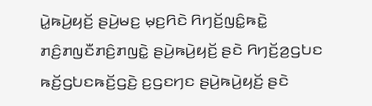ꤣꤧ꤭ꤒꤣꤧ꤬ꤟꤢꤩ꤬ ꤔꤣꤧ꤬ꤗꤢ꤬ ꤗ꤫ꤢ꤬ꤖꤢꤧ ꤖꤚꤢꤩ꤬ꤜꤢꤨ꤭ꤒꤢꤧ꤭ ꤊꤢꤨ꤬ꤊꤜꤢꤪꤊꤢꤨ꤬ꤊꤜꤢꤧ꤭ ꤔꤣꤧ꤬ꤒꤣꤧ꤬ꤟꤢꤩ꤬ ꤔꤢꤧ ꤖꤚꤢꤩ꤬ꤤ꤬ꤞꤝꤢ ꤒꤢꤩ꤬ꤞꤝꤢꤒꤢꤩ꤬ꤞꤢꤧ꤬ ꤢ꤬ꤞꤢꤚꤢ ꤔꤣꤧ꤬ꤒꤣꤧ꤬ꤟꤢꤩ꤬ ꤔꤢꤧ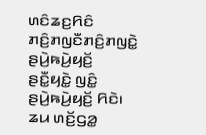ꤛꤢꤨꤘꤢ꤬ꤖꤢꤨ ꤊꤢꤨ꤬ꤊꤜꤢꤪꤊꤢꤨ꤬ꤊꤜꤢꤧ꤭ ꤔꤣꤧ꤬ꤒꤣꤧ꤬ꤟꤢꤩ꤬ ꤔꤢꤪ꤭ꤟꤢꤧ꤭ ꤜꤢꤨ꤭ ꤔꤣꤧ꤬ꤒꤣꤧ꤬ꤟꤢꤩ꤬ ꤖꤢꤧ꤯
ꤘꤣ ꤛꤢꤩ꤬ꤞꤤ꤭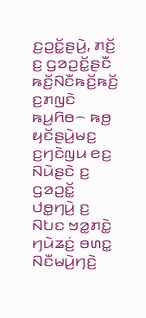ꤢ꤬ꤑꤢꤩ꤭ꤔꤣꤧ꤬, ꤊꤢꤩ꤬ ꤢ꤬ ꤞꤤꤑꤢꤩ꤭ꤔꤢꤪ ꤒꤢꤩ꤬ꤡꤢꤪꤒꤢꤩ꤬ꤒꤢꤩ꤬ ꤢ꤬ꤊꤜꤢꤧ ꤒꤣ꤬ꤖꤥ꤮ ꤒꤥ꤬ ꤟꤢꤩꤔꤣꤧ꤬ꤗꤢ꤬ ꤢ꤬ꤚꤢꤧꤜꤣ ꤕꤢ꤬ ꤡꤣꤧꤔꤢꤧ ꤢ꤬ ꤞꤤꤑꤢꤩ꤭ ꤓꤥ꤭ꤚꤣꤧ꤬ ꤢ꤬ ꤡꤝꤢ ꤠꤤ꤭ꤊꤢꤧ꤭ ꤚꤣꤧꤘꤢꤦ꤬ ꤋꤛꤢ꤭ ꤡꤢꤪꤗꤣꤧ꤬ꤚꤢꤧ꤬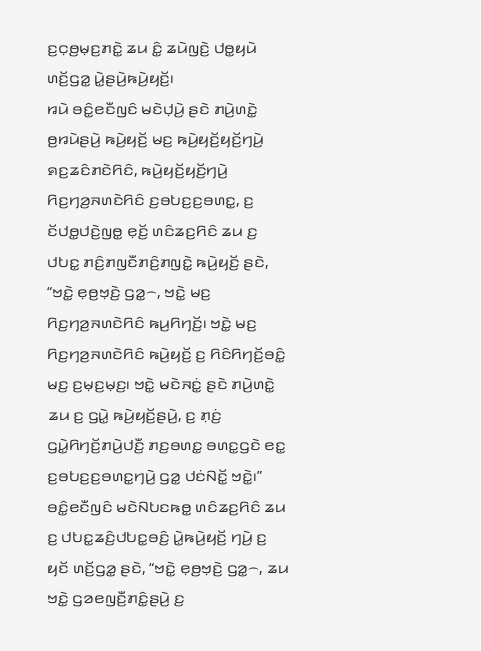ꤢ꤬ꤍ꤫ꤥ꤬ꤗ꤫ꤢ꤬ꤊꤢꤧ꤭ ꤘꤣ ꤢꤨ꤭ ꤘꤣꤧꤜꤢꤧ꤬ ꤓꤥ꤭ꤟꤣꤧ ꤛꤢꤩ꤬ꤞꤤ꤭ ꤣꤧ꤭ꤔꤣꤧ꤬ꤒꤣꤧ꤬ꤟꤢꤩ꤬꤯
ꤙꤣꤧ ꤋꤢꤨ꤭ꤕꤢꤪꤜꤢꤨ ꤗꤢꤧꤓ꤫ꤣꤧ꤬ ꤔꤢꤧ ꤊꤣꤧ꤬ꤛꤢꤧ꤭ ꤥ꤬ꤙꤣꤧꤔꤣꤧ꤬ ꤒꤣꤧ꤬ꤟꤢꤩ꤬ ꤗꤢ꤬ ꤒꤣꤧ꤬ꤟꤢꤩ꤬ꤟꤢꤩ꤬ꤚꤣꤧ꤬ ꤎꤢ꤬ꤘꤢꤨꤊꤢꤧꤖꤢꤨ, ꤒꤣꤧ꤬ꤟꤢꤩ꤬ꤟꤢꤩ꤬ꤚꤣꤧ꤬ ꤖꤢ꤬ꤚꤤ꤬ꤏꤛꤢꤧꤖꤢꤨ ꤢ꤬ꤋꤝꤢ꤬ꤢ꤬ꤋꤛꤢ꤭, ꤢ꤬ ꤢꤩꤓꤥ꤭ꤓꤢꤧ꤬ꤜꤥ꤭ ꤕ꤫ꤢꤩ꤬ ꤛꤢꤨꤘꤢ꤬ꤖꤢꤨ ꤘꤣ ꤢ꤬ ꤓꤝꤢ꤭ ꤊꤢꤨ꤬ꤊꤜꤢꤪꤊꤢꤨ꤬ꤊꤜꤢꤧ꤭ ꤒꤣꤧ꤬ꤟꤢꤩ꤬ ꤔꤢꤧ, “ꤠꤢꤧ꤭ ꤕ꤫ꤥ꤬ꤠ꤫ꤢꤧ꤬ ꤞꤤ꤭꤮, ꤠꤢꤧ꤭ ꤗꤢ꤬ ꤖꤢ꤬ꤚꤤ꤬ꤏꤛꤢꤧꤖꤢꤨ ꤒꤣ꤬ꤖꤚꤢꤩ꤬꤯ ꤠꤢꤧ꤭ ꤗꤢ꤬ ꤖꤢ꤬ꤚꤤ꤬ꤏꤛꤢꤧꤖꤢꤨ ꤒꤣꤧ꤬ꤟꤢꤩ꤬ ꤢ꤬ ꤖꤢꤨꤖꤚꤢꤩ꤬ꤋꤢꤨ꤭ ꤗꤢ꤬ ꤢ꤬ꤗ꤫ꤢ꤬ꤗ꤫ꤢ꤬꤯ ꤠꤢꤧ꤭ ꤗꤢꤧꤏꤢꤦ꤭ ꤔꤢꤧ ꤊꤣꤧ꤬ꤛꤢꤧ꤭ ꤘꤣ ꤢ꤬ ꤞꤣꤧ꤭ ꤒꤣꤧ꤬ꤟꤢꤩ꤬ꤔꤣꤧ꤬, ꤢ꤬ ꤊ꤫ꤢꤦ꤬ ꤞꤣꤧ꤭ꤖꤚꤢꤩ꤬ꤊꤣꤧ꤬ꤓꤢꤪ꤬ ꤊꤢ꤬ꤋꤛꤢ꤭ ꤋꤛꤢ꤭ꤞꤢꤧ ꤕꤢ꤭ ꤢ꤬ꤋꤝꤢ꤬ꤢ꤬ꤋꤛꤢ꤭ꤚꤣꤧ꤬ ꤞꤤ꤭ ꤓꤢꤦꤡꤢꤩ꤭ ꤠꤢꤧ꤭꤯”
ꤋꤢꤨ꤭ꤕꤢꤪꤜꤢꤨ ꤗꤢꤧꤡꤝꤢꤒꤥ꤭ ꤛꤢꤨꤘꤢ꤬ꤖꤢꤨ ꤘꤣ ꤢ꤬ ꤓꤝꤢ꤭ꤘꤢꤨ꤬ꤓꤝꤢ꤭ꤋꤢꤨ꤬ ꤣꤧ꤭ꤒꤣꤧ꤬ꤟꤢꤩ꤬ ꤚꤣꤧ꤬ ꤢ꤬ ꤟꤢꤩ ꤛꤢꤩ꤬ꤞꤤ꤭ ꤔꤢꤧ, “ꤠꤢꤧ꤭ ꤕ꤫ꤥ꤬ꤠ꤫ꤢꤧ꤬ ꤞꤤ꤭꤮, ꤘꤣ ꤠꤢꤧ꤭ ꤞꤤꤕꤜꤢꤪ꤬ꤊꤢꤨ꤭ꤔꤣꤧ꤬ ꤢ꤬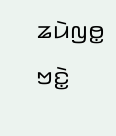ꤘꤣꤧꤜꤥ꤭ ꤠꤢꤧ꤭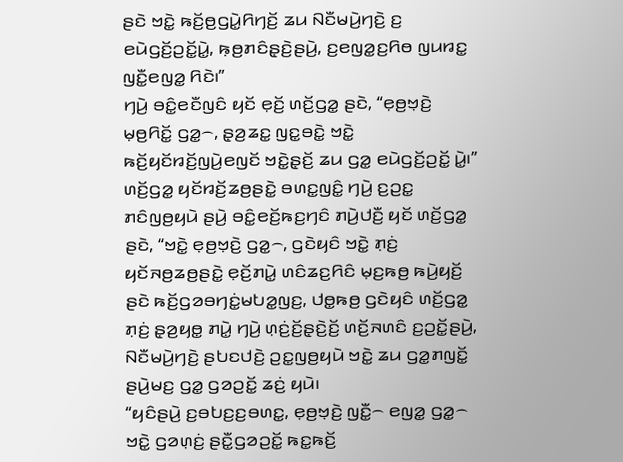ꤔꤢꤧ ꤠꤢꤧ꤭ ꤒꤢꤩ꤬ꤥ꤬ꤞꤣꤧ꤭ꤖꤚꤢꤩ꤬ ꤘꤣ ꤡꤢꤪꤗꤣꤧ꤬ꤚꤢꤧ꤬ ꤢ꤬ ꤕꤣꤧꤞꤢꤩ꤬ꤑꤢꤩ꤭ꤣꤧ꤭, ꤒ꤫ꤥ꤬ꤊꤢꤨꤔ꤫ꤢꤧ꤬ꤔꤣꤧ꤬, ꤢ꤬ꤕꤜꤤ꤭ꤢ꤬ꤖꤥ ꤜꤣꤙꤢ꤭ ꤜꤢꤪ꤭ꤕꤜꤤ꤭ ꤖꤢꤧ꤯”
ꤚꤣꤧ꤬ ꤋꤢꤨ꤭ꤕꤢꤪꤜꤢꤨ ꤟꤢꤩ ꤕ꤫ꤢꤩ꤬ ꤛꤢꤩ꤬ꤞꤤ꤭ ꤔꤢꤧ, “ꤕ꤫ꤥ꤬ꤠ꤫ꤢꤧ꤬ ꤗ꤫ꤥ꤬ꤖꤢꤩ꤭ ꤞꤤ꤭꤮, ꤔ꤫ꤤ꤬ꤘꤢ꤭ ꤜꤢ꤭ꤋꤢꤧ꤭ ꤠꤢꤧ꤭ ꤒꤢꤩ꤬ꤟꤢꤩꤙꤢꤩ꤬ꤜꤣꤧ꤬ꤕꤜꤢꤩ ꤠꤢꤧ꤭ꤔ꤫ꤢꤩ꤬ ꤘꤣ ꤞꤤ꤭ ꤕꤣꤧꤞꤢꤩ꤬ꤑꤢꤩ꤭ ꤣꤧ꤭꤯”
ꤛꤢꤩ꤬ꤞꤤ꤭ ꤟꤢꤩꤙꤢꤩ꤬ꤘꤥ꤬ꤔꤢꤧ꤭ ꤋꤛꤢ꤭ꤜꤢꤨ꤭ ꤚꤣꤧ꤬ ꤢ꤬ꤑꤢ꤭ ꤊꤢꤨꤜꤥ꤬ꤟꤣꤧ ꤔꤣꤧ꤬ ꤋꤢꤨ꤭ꤕꤢꤩ꤬ꤒꤢ꤬ꤚꤢꤨ ꤊꤣꤧ꤬ꤓꤢꤪ꤬ ꤟꤢꤩ ꤛꤢꤩ꤬ꤞꤤ꤭ ꤔꤢꤧ, “ꤠꤢꤧ꤭ ꤕ꤫ꤥ꤬ꤠ꤫ꤢꤧ꤬ ꤞꤤ꤭꤮, ꤞꤢꤧꤟꤢꤨ ꤠꤢꤧ꤭ ꤊ꤫ꤢꤦ꤬ ꤟꤢꤩꤏꤥ꤬ꤘꤥ꤬ꤔꤢꤧ꤭ ꤕ꤫ꤢꤩ꤬ꤊꤣꤧ꤭ ꤛꤢꤨꤘꤢ꤬ꤖꤢꤨ ꤗ꤫ꤢ꤬ꤒꤥ꤬ ꤒꤣꤧ꤬ꤟꤢꤩ꤬ ꤔꤢꤧ ꤒꤢꤩ꤬ꤞꤤꤋꤚꤢꤦ꤭ꤗꤝꤤ꤭ꤜꤢ꤬, ꤓꤥ꤭ꤒꤥ꤬ ꤞꤢꤧꤟꤢꤨ ꤛꤢꤩ꤬ꤞꤤ꤭ ꤊ꤫ꤢꤦ꤬ ꤔ꤫ꤤ꤬ꤟꤥ꤭ ꤊꤣꤧ꤭ ꤚꤣꤧ꤬ ꤛ꤫ꤢꤦ꤬ꤢꤩ꤬ꤔ꤫ꤢꤧ꤬ꤢꤩ꤬ ꤛꤢꤩ꤬ꤏꤛꤢꤨ ꤢ꤬ꤑꤢꤩ꤭ꤔꤣꤧ꤬, ꤡꤢꤪꤗꤣꤧ꤬ꤚꤢꤧ꤬ ꤔꤝꤢꤓꤢꤧ꤬ ꤑꤢ꤭ꤜꤥ꤬ꤟꤣꤧ ꤠꤢꤧ꤭ ꤘꤣ ꤞꤤ꤭ꤊꤜꤢꤩ꤭ ꤔꤣꤧ꤬ꤗꤢ꤬ ꤞꤤ꤭ ꤞꤤꤑꤢꤩ꤭ ꤘꤢꤦ꤬ ꤟꤣꤧ꤯
“ꤟꤢꤨꤔꤣꤧ꤬ ꤢ꤬ꤋꤝꤢ꤬ꤢ꤬ꤋꤛꤢ꤭, ꤕ꤫ꤥ꤬ꤠ꤫ꤢꤧ꤬ ꤜꤢꤪ꤭꤮ ꤕꤜꤤ꤭ ꤞꤤ꤭꤮ ꤠꤢꤧ꤭ ꤞꤤꤛ꤫ꤢꤦ꤬ ꤔꤢꤪ꤭ꤞꤤꤑꤢꤩ꤭ ꤒꤢ꤭ꤒꤢꤩ꤬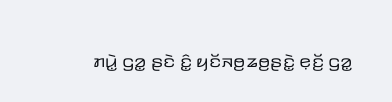ꤊꤣꤧ꤭ ꤞꤤ꤭ ꤔꤢꤧ ꤢꤨ꤭ ꤟꤢꤩꤏꤥ꤬ꤘꤥ꤬ꤔꤢꤧ꤭ ꤕ꤫ꤢꤩ꤬ ꤞꤤ꤭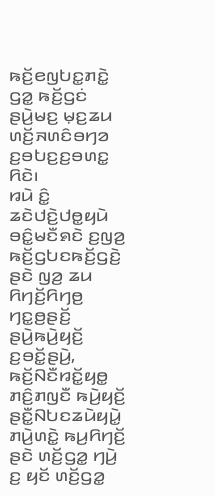ꤒꤢꤩ꤬ꤕꤜꤝꤢ꤭ꤊꤢꤧ꤭ ꤞꤤ꤭ ꤒꤢꤩ꤬ꤞꤢꤦ ꤔꤣꤧ꤬ꤗꤢ꤬ ꤗ꤫ꤢ꤬ꤘꤣ ꤛꤢꤩ꤬ꤏꤛꤢꤨꤋꤚꤤ ꤢ꤬ꤋꤝꤢ꤬ꤢ꤬ꤋꤛꤢ꤭ ꤖꤢꤧ꤯
ꤙꤣꤧ ꤢꤨ꤭ ꤘꤢꤧꤓꤢꤧ꤬ꤓꤥ꤭ꤟꤣꤧ ꤋꤢꤨ꤭ꤗꤢꤪꤎꤢꤧ ꤢ꤬ꤜꤤ꤬ ꤒꤢꤩ꤬ꤞꤝꤢꤒꤢꤩ꤬ꤞꤢꤧ꤬ ꤔꤢꤧ ꤜꤤ꤬ ꤘꤣ ꤖꤚꤢꤩ꤬ꤖꤚꤥ꤬ ꤚꤢ꤭ꤥ꤬ꤔꤢꤩ꤬ ꤔꤣꤧ꤬ꤒꤣꤧ꤬ꤟꤢꤩ꤬ ꤢ꤬ꤋꤢꤩ꤭ꤔꤣꤧ꤬, ꤒꤢꤩ꤬ꤡꤢꤪꤙꤢꤩ꤭ꤟꤥ꤭ ꤊꤢꤨ꤬ꤊꤜꤢꤪ ꤒꤣꤧ꤬ꤟꤢꤩ꤬ ꤔꤢꤪ꤭ꤡꤝꤢꤘꤣꤧꤟꤣꤧ꤭ ꤊꤣꤧ꤬ꤛꤢꤧ꤭ ꤒꤣ꤬ꤖꤚꤢꤩ꤬ ꤔꤢꤧ ꤛꤢꤩ꤬ꤞꤤ꤭ ꤚꤣꤧ꤬ ꤢ꤬ ꤟꤢꤩ ꤛꤢꤩ꤬ꤞꤤ꤭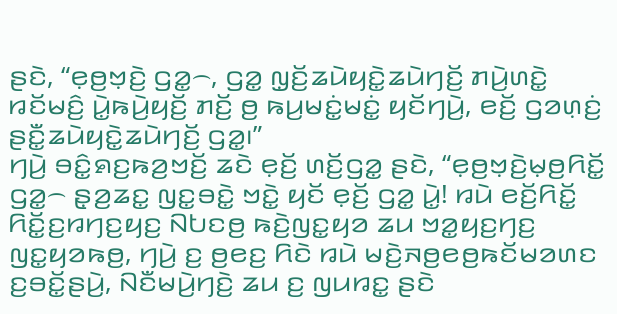ꤔꤢꤧ, “ꤕ꤫ꤥ꤬ꤠ꤫ꤢꤧ꤬ ꤞꤤ꤭꤮, ꤞꤤ꤭ ꤜ꤫ꤢꤩ꤬ꤘꤣꤧꤟꤢꤧ꤭ꤘꤣꤧꤚꤢꤩ꤬ ꤊꤣꤧ꤬ꤛꤢꤧ꤭ ꤙꤢꤩꤗꤢꤨ꤬ ꤣꤧ꤭ꤒꤣꤧ꤬ꤟꤢꤩ꤬ ꤊꤢꤩ꤬ ꤥ꤬ ꤒꤣ꤬ꤗꤢꤦ꤭ꤗꤢꤦ꤭ ꤟꤢꤩꤚꤣꤧ꤬, ꤕꤢꤩ꤬ ꤞꤤꤛ꤫ꤢꤦ꤬ ꤔꤢꤪ꤭ꤘꤣꤧꤟꤢꤧ꤭ꤘꤣꤧꤚꤢꤩ꤬ ꤞꤤ꤭꤯”
ꤚꤣꤧ꤬ ꤋꤢꤨ꤭ꤎꤢ꤬ꤒꤤ꤬ꤠꤢꤩ꤬ ꤘꤢꤧ ꤕ꤫ꤢꤩ꤬ ꤛꤢꤩ꤬ꤞꤤ꤭ ꤔꤢꤧ, “ꤕ꤫ꤥ꤬ꤠ꤫ꤢꤧ꤬ꤗ꤫ꤥ꤬ꤖꤢꤩ꤭ ꤞꤤ꤭꤮ ꤔ꤫ꤤ꤬ꤘꤢ꤭ ꤜꤢ꤭ꤋꤢꤧ꤭ ꤠꤢꤧ꤭ ꤟꤢꤩ ꤕ꤫ꤢꤩ꤬ ꤞꤤ꤭ ꤣꤧ꤭! ꤙꤣꤧ ꤕꤢꤩ꤬ꤖꤢꤩ꤭ ꤖꤢꤩ꤭ꤢ꤬ꤙꤚꤢ꤬ꤟꤢ꤬ ꤡꤝꤢꤥ꤬ ꤒꤢꤧ꤬ꤜꤢ꤭ꤟꤤ ꤘꤣ ꤠꤤ꤭ꤟꤢ꤬ꤚꤢ꤬ ꤜꤢ꤭ꤟꤤꤒꤥ꤬, ꤚꤣꤧ꤬ ꤢ꤬ ꤥ꤬ꤕꤢ꤬ ꤖꤢꤧ ꤙꤣꤧ ꤗꤢꤧ꤬ꤏꤥ꤬ꤕꤥ꤬ꤒꤢꤩꤗꤤꤛꤢ ꤢ꤬ꤋꤢꤩ꤭ꤔꤣꤧ꤬, ꤡꤢꤪꤗꤣꤧ꤬ꤚꤢꤧ꤬ ꤘꤣ ꤢ꤬ ꤜꤣꤙꤢ꤭ ꤔꤢꤧ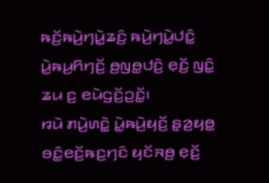ꤒꤢꤩ꤬ꤒꤣꤧ꤬ꤚꤣꤧ꤭ꤘꤢꤨ꤬ ꤒꤣꤧ꤬ꤚꤣꤧ꤭ꤓꤢꤨ꤭ ꤣꤧ꤭ꤒꤣ꤬ꤖꤚꤢꤩ꤬ ꤥ꤬ꤜꤥ꤭ꤓꤢꤧ꤬ ꤕ꤫ꤢꤩ꤬ ꤜꤢꤨ꤭ ꤘꤣ ꤢ꤬ ꤕꤣꤧꤞꤢꤩ꤬ꤑꤢꤩ꤭꤯
ꤙꤣꤧ ꤊꤣꤧ꤬ꤛꤢꤧ꤭ ꤣꤧ꤭ꤒꤣꤧ꤬ꤟꤢꤩ꤬ ꤔ꤫ꤤ꤬ꤟꤥ꤭ ꤋꤢꤨ꤭ꤕꤢꤩ꤬ꤒꤢ꤬ꤚꤢꤨ ꤟꤢꤩꤏꤥ꤬ ꤕ꤫ꤢꤩ꤬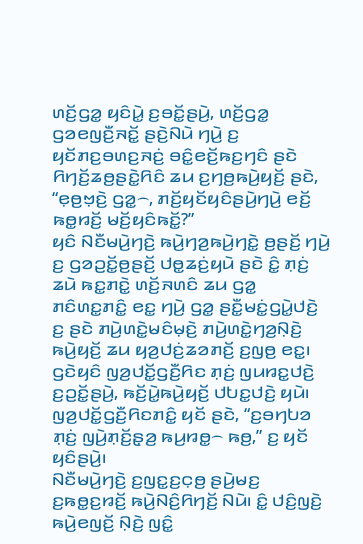ꤛꤢꤩ꤬ꤞꤤ꤭ ꤟꤢꤨꤣꤧ꤭ ꤢ꤬ꤋꤢꤩ꤭ꤔꤣꤧ꤬, ꤛꤢꤩ꤬ꤞꤤ꤭ ꤞꤤꤕꤜꤢꤪ꤬ꤏꤢꤩ꤭ ꤔꤢꤧ꤬ꤡꤣꤧ ꤚꤣꤧ꤬ ꤢ꤬ ꤟꤢꤩꤊꤢ꤬ꤋꤛꤢ꤬ꤏꤢꤦ꤬ ꤋꤢꤨ꤭ꤕꤢꤩ꤬ꤒꤢ꤬ꤚꤢꤨ ꤔꤢꤧ ꤖꤚꤢꤩ꤬ꤘꤥ꤬ꤔꤢꤧ꤭ꤖꤢꤨ ꤘꤣ ꤢ꤬ꤚꤥ꤬ꤒꤣꤧ꤬ꤟꤢꤩ꤬ ꤔꤢꤧ, “ꤕ꤫ꤥ꤬ꤠ꤫ꤢꤧ꤬ ꤞꤤ꤭꤮, ꤊꤢꤩ꤬ꤟꤢꤩꤟꤢꤨꤔꤣꤧ꤬ꤚꤣꤧ꤬ ꤕꤢꤩ꤬ ꤒꤥ꤭ꤙꤢꤩ꤬ ꤗꤢꤩ꤬ꤟꤢꤨꤒꤢꤩ꤭?”
ꤟꤢꤨ ꤡꤢꤪꤗꤣꤧ꤬ꤚꤢꤧ꤬ ꤒꤣꤧ꤬ꤚꤤ꤬ꤒꤣꤧ꤬ꤚꤢꤧ꤭ ꤥ꤬ꤔꤢꤩ꤬ ꤚꤣꤧ꤬ ꤢ꤬ ꤞꤤꤑꤢꤩ꤭ꤥ꤬ꤔꤢꤩ꤬ ꤓꤥ꤭ꤘꤢꤦ꤬ꤟꤣꤧ ꤔꤢꤧ ꤢꤨ꤭ ꤊ꤫ꤢꤦ꤬ ꤘꤣꤧ ꤒꤢ꤭ꤊꤢꤧ꤭ ꤛꤢꤩ꤬ꤏꤛꤢꤨ ꤘꤣ ꤞꤤ꤭ ꤊꤢꤨꤛꤢ꤭ꤊꤢꤨ꤭ ꤕꤢ꤭ ꤚꤣꤧ꤬ ꤞꤤ꤭ ꤔꤢꤪ꤭ꤗꤢꤦ꤭ꤞꤣꤧ꤭ꤓꤢꤧ꤬ ꤢ꤬ ꤔꤢꤧ ꤊꤣꤧ꤬ꤛꤢꤧ꤭ꤗꤢꤨꤗ꤫ꤢꤧ꤬ ꤊꤣꤧ꤬ꤛꤢꤧ꤭ꤚꤤ꤬ꤡ꤫ꤢꤧ꤬ ꤒꤣꤧ꤬ꤟꤢꤩ꤬ ꤘꤣ ꤟꤤ꤬ꤓꤢꤦ꤬ꤘꤤꤊꤢꤩ꤬ ꤢ꤬ꤜꤥ꤬ ꤕꤢ꤭꤯
ꤞꤢꤧꤟꤢꤨ ꤜꤤ꤬ꤓꤢꤩ꤭ꤞꤢꤪ꤬ꤖꤢ ꤊ꤫ꤢꤦ꤬ ꤜꤣꤙꤢ꤭ꤓꤢꤧ꤬ ꤢ꤬ꤑꤢꤩ꤭ꤔꤣꤧ꤬, ꤒꤢꤩ꤬ꤣꤧ꤭ꤒꤣꤧ꤬ꤟꤢꤩ꤬ ꤓꤝꤢ꤭ꤓꤢꤧ꤬ ꤟꤣꤧ꤯ ꤜꤤ꤬ꤓꤢꤩ꤭ꤞꤢꤪ꤬ꤖꤢꤊꤢꤨ꤭ ꤟꤢꤩ ꤔꤢꤧ, “ꤢ꤬ꤋꤚꤝꤤ ꤊ꤫ꤢꤦ꤬ ꤜꤣꤧ꤬ꤊ꤫ꤢꤩ꤬ꤔ꤫ꤤ꤬ ꤒꤣ꤬ꤙꤥ꤭꤮ ꤒꤥ꤬,” ꤢ꤬ ꤟꤢꤩ ꤟꤢꤨꤔꤣꤧ꤬꤯
ꤡꤢꤪꤗꤣꤧ꤬ꤚꤢꤧ꤬ ꤢ꤬ꤜꤢ꤭ꤢ꤬ꤍ꤫ꤥ꤬ ꤔꤣꤧ꤬ꤗꤢ꤬ ꤢ꤬ꤒꤥ꤭ꤢ꤬ꤙꤢꤩ꤬ ꤒꤣꤧ꤬ꤡꤢꤨ꤬ꤖꤚꤢꤩ꤬ ꤡꤣꤧ꤯ ꤢꤨ꤭ ꤓꤢꤨ꤬ꤜꤢꤧ꤬ ꤒꤣꤧ꤬ꤕꤜꤢꤩ꤬ ꤡ꤫ꤢꤧ꤬ ꤜꤢꤨ꤭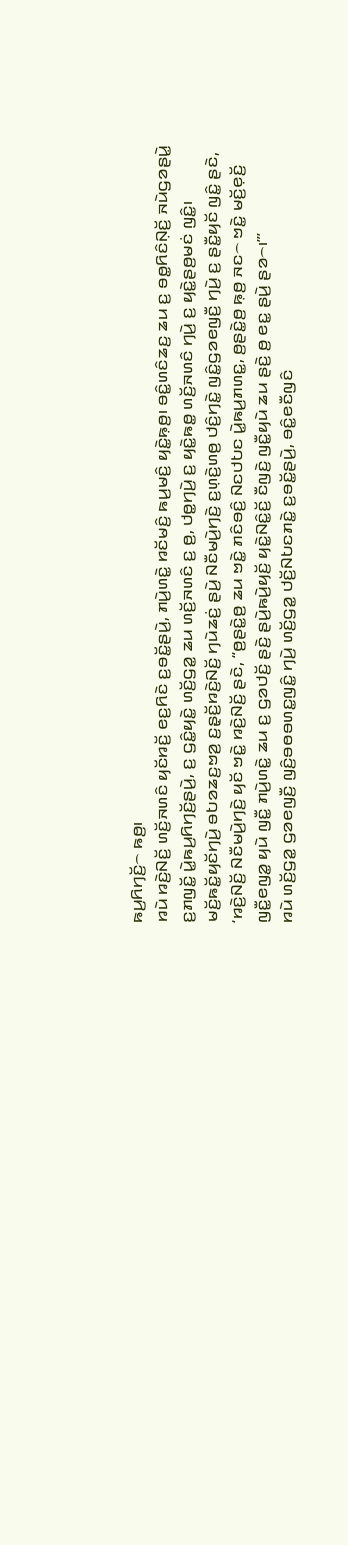ꤒꤣ꤬ꤖꤚꤢꤩ꤬꤮ ꤒꤥ꤬꤯
ꤙꤣꤧ ꤙꤢꤧ꤬ꤡꤢꤩ꤬ ꤛꤢꤩ꤬ꤏꤛꤢꤨ ꤟꤢꤩꤙꤢꤩ꤬ ꤕꤢ꤬ꤖꤢꤧ ꤢ꤬ꤋꤢꤩ꤭ꤔꤣꤧ꤬, ꤊꤣꤧ꤬ꤛꤢꤧ꤭ ꤙꤢꤩꤗꤢꤨ꤬ ꤒꤣ꤬ꤗꤢꤨ꤬ ꤟꤢꤧ꤭ꤒ꤫ꤥ꤬꤯ ꤋꤢꤨ꤭ꤛꤢꤨꤘꤢ꤬ ꤘꤣ ꤢ꤬ ꤋꤥ꤭ꤖꤢꤨꤡ꤫ꤢꤩ꤬ ꤏꤣꤧꤞꤤꤔꤣꤧ꤭ ꤢ꤬ꤊꤜꤢꤩ꤭ ꤣꤧ꤭ꤒꤣ꤬ꤖꤚꤢꤩ꤬ꤔꤣꤧ꤬, ꤢ꤬ ꤞꤢꤨ꤭ꤟꤢꤧ꤭ ꤛꤢꤩ꤬ꤞꤤ꤭ ꤘꤣ ꤛꤢꤩ꤬ꤏꤛꤢꤨ ꤢ꤬ ꤥ꤬, ꤓꤥ꤭ꤚꤣꤧ꤬ ꤢ꤬ ꤟꤢꤧ꤭ꤒꤥ꤭ ꤛꤢꤩ꤬ꤏꤛꤢꤨ ꤚꤣꤧ꤬ ꤢ꤬ ꤟꤢꤧ꤭ꤔꤥ꤬ꤗꤢꤦ ꤜꤢꤨ꤭꤯
ꤗꤢꤩ꤬ꤒꤢꤩ꤭ꤟꤢꤩꤚꤣꤧ꤬ ꤋꤝꤤꤘꤢ꤬ꤠꤤ꤬ ꤢ꤬ꤔ꤫ꤢꤩ꤬ꤙꤢꤧ꤬ꤡꤢꤩ꤬ ꤚꤣꤧꤘꤢꤦ꤬ ꤔꤣꤧ꤬ ꤡꤢꤪꤗꤣꤧ꤬ꤚꤢꤧ꤬ ꤢ꤬ꤛ꤫ꤢꤧ꤬ꤛꤥ꤬ ꤓꤢꤨ꤬ꤚꤢꤧ꤭ ꤜꤢꤨ꤭ꤞꤤꤕꤜꤢꤪ꤬ ꤚꤣꤧ꤬ ꤢ꤬ ꤔꤢꤪ꤭ꤟꤢꤩ ꤜꤢꤨ꤭ ꤔꤢꤧ, ‘ꤙꤢꤧ꤬ꤡꤢꤩ꤬ ꤡꤢꤪꤗꤣꤧ꤬ꤚꤢꤧ꤬ ꤟꤢꤩ ꤠꤢꤧ꤭ ꤙꤢꤧ꤬ꤡꤢꤩ꤬ ꤔꤢꤧ, “ꤥ꤬ꤔꤢꤧ꤭ꤥ꤬ ꤘꤣ ꤠꤢꤧ꤭ ꤊꤢꤨꤋꤢꤨ꤬ ꤡꤢꤓꤝꤢ ꤣꤧ꤭ꤒꤣ꤬ꤊꤛꤢ꤭, ꤥ꤬ꤔꤢꤧ꤭ꤥ꤬ ꤒ꤫ꤥ꤬ ꤏꤢ꤮ ꤠꤢꤧ꤭ ꤗꤢꤩ꤬ꤕ꤫ꤢꤩ꤬ ꤜꤢꤪ꤭ꤕꤜꤤ꤭ ꤟꤣꤧ ꤜꤢꤪ꤭ ꤊꤣꤧ꤬ꤛꤢꤧ꤭ ꤘꤣ ꤢ꤬ ꤞꤤꤓꤢꤩ꤬ ꤔꤢꤧ꤬ ꤔꤣꤧ꤬ꤒꤣꤧ꤬ꤟꤢꤩ꤬ ꤟꤢꤧ꤭ꤡꤢꤨ꤭ꤢꤩ꤬ ꤢꤪꤜꤢꤧ꤬ ꤜꤢꤪ꤭ꤟꤣꤧ ꤘꤣ ꤔꤢꤧ꤬ ꤥ꤬ ꤕꤢ꤭ ꤔꤣꤧ꤬ ꤔꤤ꤮꤯”’
ꤙꤣꤧ ꤛꤢꤩ꤬ꤞꤤ꤭ ꤞꤤꤕꤜꤢꤪ꤬ ꤜꤢꤨ꤬ꤋꤥꤋꤛꤢ꤭ꤜꤢꤨ꤭ ꤚꤣꤧ꤬ ꤛꤢꤩ꤬ꤞꤤ꤭ ꤓꤢꤩ꤬ꤡꤝꤢꤊꤢꤧ꤭ ꤢ꤬ꤋꤢꤩ꤭ꤔꤣꤧ꤬, ꤋꤢꤨ꤭ꤕꤢꤪꤜꤢꤨ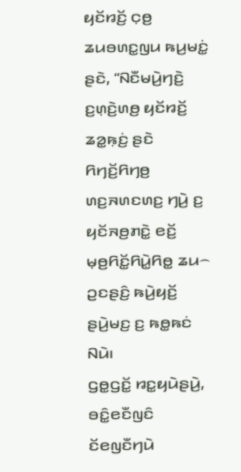ꤟꤢꤩꤙꤢꤩ꤬ ꤍ꤫ꤥ꤬ ꤘꤣꤋꤛꤢ꤭ꤜꤣ ꤒꤣ꤬ꤗꤢꤦ꤭ ꤔꤢꤧ, “ꤡꤢꤪꤗꤣꤧ꤬ꤚꤢꤧ꤬ ꤢ꤬ꤛ꤫ꤢꤧ꤬ꤛꤥ꤬ ꤟꤢꤩꤙꤢꤩ꤬ ꤘꤤ꤭ꤒ꤫ꤢꤦ꤬ ꤔꤢꤧ ꤖꤚꤢꤩ꤬ꤖꤚꤥ꤬ ꤛꤢ꤬ꤏꤛꤢꤛꤢ꤬ ꤚꤣꤧ꤬ ꤢ꤬ ꤟꤢꤩꤏꤥ꤬ꤊꤢꤧ꤭ ꤕꤢꤩ꤬ ꤗ꤫ꤥ꤬ꤖꤢꤩ꤭ꤖꤣꤧ꤭ꤖꤥ꤭ ꤘꤣ꤮ ꤑꤢꤔꤢꤨ꤬ ꤒꤣꤧ꤬ꤟꤢꤩ꤬ ꤔꤣꤧ꤬ꤗꤢ꤬ ꤢ꤬ ꤒꤥ꤭ꤒꤢꤦ ꤡꤣꤧ꤯
ꤞꤥ꤭ꤞꤢꤩ꤭ ꤙꤢ꤭ꤟꤣꤧꤔꤣꤧ꤬, ꤋꤢꤨ꤭ꤕꤢꤪꤜꤢꤨ ꤢꤩꤕꤜꤢꤪꤚꤣꤧ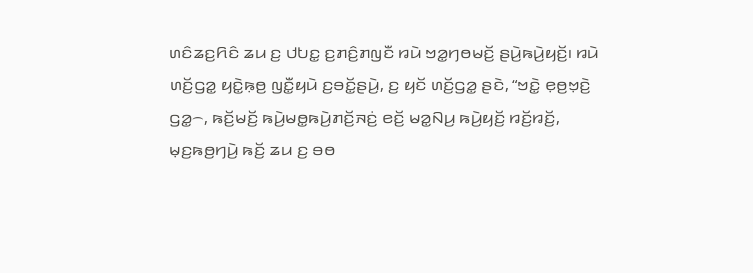ꤛꤢꤨꤘꤢ꤬ꤖꤢꤨ ꤘꤣ ꤢ꤬ ꤓꤝꤢ꤭ ꤢ꤬ꤊꤢꤨ꤬ꤊꤜꤢꤪ ꤙꤣꤧ ꤠꤤ꤭ꤚꤥꤗꤢꤩ꤬ ꤔꤣꤧ꤬ꤒꤣꤧ꤬ꤟꤢꤩ꤬꤯ ꤙꤣꤧ ꤛꤢꤩ꤬ꤞꤤ꤭ ꤟꤢꤧ꤭ꤒ꤫ꤥ꤬ ꤜꤢꤪ꤭ꤟꤣꤧ ꤢ꤬ꤋꤢꤩ꤭ꤔꤣꤧ꤬, ꤢ꤬ ꤟꤢꤩ ꤛꤢꤩ꤬ꤞꤤ꤭ ꤔꤢꤧ, “ꤠꤢꤧ꤭ ꤕ꤫ꤥ꤬ꤠ꤫ꤢꤧ꤬ ꤞꤤ꤭꤮, ꤒꤢꤩ꤬ꤗꤢꤩ꤬ ꤒꤣꤧ꤬ꤗꤥ꤭ꤒꤣꤧ꤬ꤊꤢꤩ꤬ꤏꤢꤦ꤬ ꤕꤢꤩ꤬ ꤗꤤ꤭ꤡꤣ꤬ ꤒꤣꤧ꤬ꤟꤢꤩ꤬ ꤙꤢꤩ꤬ꤙꤢꤩ꤬, ꤗ꤫ꤢ꤬ꤒꤥ꤬ꤚꤣꤧ꤬ ꤒꤢꤩ꤬ ꤘꤣ ꤢ꤬ ꤋꤥ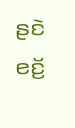ꤔꤢꤧ ꤕꤢꤩ꤬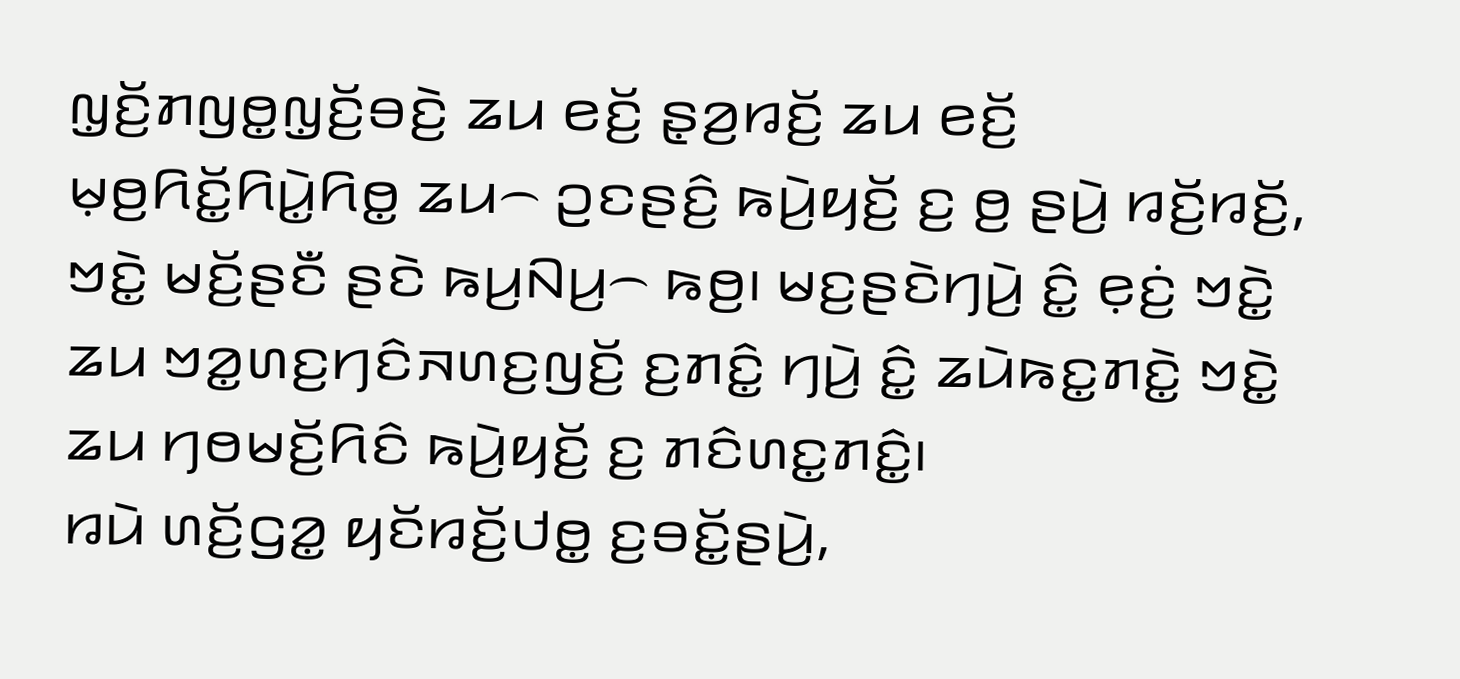ꤜ꤫ꤢꤩ꤬ꤊꤜꤥ꤭ꤜ꤫ꤢꤩ꤬ꤋꤢꤧ꤬ ꤘꤣ ꤕꤢꤩ꤬ ꤔ꤫ꤤ꤬ꤙꤢꤩ꤬ ꤘꤣ ꤕꤢꤩ꤬ ꤗ꤫ꤥ꤬ꤖꤢꤩ꤭ꤖꤣꤧ꤭ꤖꤥ꤭ ꤘꤣ꤮ ꤑꤢꤔꤢꤨ꤬ ꤒꤣꤧ꤬ꤟꤢꤩ꤬ ꤢ꤬ ꤥ꤬ ꤔꤣꤧ꤬ ꤙꤢꤩ꤬ꤙꤢꤩ꤬, ꤠꤢꤧ꤭ ꤗꤢꤩ꤬ꤔꤢꤪ ꤔꤢꤧ ꤒꤣ꤬ꤡꤣ꤬꤮ ꤒꤥ꤬꤯ ꤗꤢ꤬ꤔꤢꤧꤚꤣꤧ꤬ ꤢꤨ꤭ ꤕ꤫ꤢꤦ꤬ ꤠꤢꤧ꤭ ꤘꤣ ꤠꤤ꤭ꤛꤢ꤬ꤚꤢꤨꤏꤛꤢ꤬ꤜꤢꤩ꤬ ꤢ꤬ꤊꤢꤨ꤭ ꤚꤣꤧ꤬ ꤢꤨ꤭ ꤘꤣꤧꤒꤢ꤭ꤊꤢꤧ꤭ ꤠꤢꤧ꤭ ꤘꤣ ꤚꤥꤗꤢꤩ꤬ꤖꤢꤨ ꤒꤣꤧ꤬ꤟꤢꤩ꤬ ꤢ꤬ ꤊꤢꤨꤛꤢ꤭ꤊꤢꤨ꤭꤯
ꤙꤣꤧ ꤛꤢꤩ꤬ꤞꤤ꤭ ꤟꤢꤩꤙꤢꤩ꤬ꤓꤥ꤭ ꤢ꤬ꤋꤢꤩ꤭ꤔꤣꤧ꤬,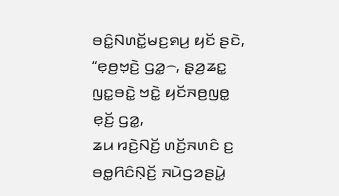ꤋꤢꤨ꤭ꤡꤛꤢꤩ꤭ꤗꤢ꤬ꤎꤣ꤬ ꤟꤢꤩ ꤔꤢꤧ, “ꤕ꤫ꤥ꤬ꤠ꤫ꤢꤧ꤬ ꤞꤤ꤭꤮, ꤔ꤫ꤤ꤬ꤘꤢ꤭ ꤜꤢ꤭ꤋꤢꤧ꤭ ꤠꤢꤧ꤭ ꤟꤢꤩꤏꤥ꤬ꤜꤥ꤭ ꤕ꤫ꤢꤩ꤬ ꤞꤤ꤭,
ꤘꤣ ꤙꤢꤧ꤬ꤡꤢꤩ꤬ ꤛꤢꤩ꤬ꤏꤛꤢꤨ ꤢ꤬ ꤋꤥ꤭ꤖꤢꤨꤡ꤫ꤢꤩ꤬ ꤏꤣꤧꤞꤤꤔꤣꤧ꤭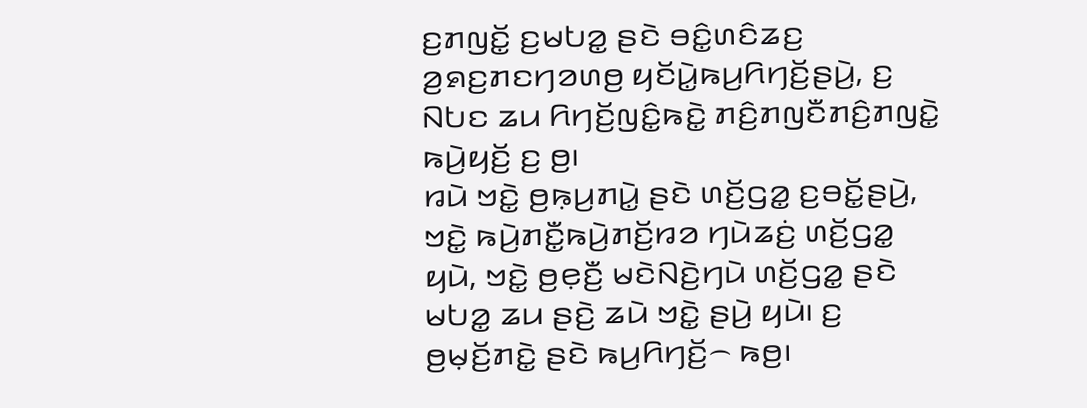ꤢ꤬ꤊꤜꤢꤩ꤭ ꤢ꤬ꤗꤝꤤ꤭ ꤔꤢꤧ ꤋꤢꤨ꤭ꤛꤢꤨꤘꤢ꤬ ꤤ꤬ꤎꤢ꤬ꤊꤢꤚꤤꤛꤥ꤬ ꤟꤢꤩꤣꤧ꤭ꤒꤣ꤬ꤖꤚꤢꤩ꤬ꤔꤣꤧ꤬, ꤢ꤬ ꤡꤝꤢ ꤘꤣ ꤖꤚꤢꤩ꤬ꤜꤢꤨ꤭ꤒꤢꤧ꤭ ꤊꤢꤨ꤬ꤊꤜꤢꤪꤊꤢꤨ꤬ꤊꤜꤢꤧ꤭ ꤒꤣꤧ꤬ꤟꤢꤩ꤬ ꤢ꤬ ꤥ꤬꤯
ꤙꤣꤧ ꤠꤢꤧ꤭ ꤥ꤬ꤒ꤫ꤣ꤬ꤊꤣꤧ꤭ ꤔꤢꤧ ꤛꤢꤩ꤬ꤞꤤ꤭ ꤢ꤬ꤋꤢꤩ꤭ꤔꤣꤧ꤬, ꤠꤢꤧ꤭ ꤒꤣꤧ꤬ꤊꤢꤪ꤭ꤒꤣꤧ꤬ꤊꤢꤩ꤬ꤙꤤ ꤚꤣꤧꤘꤢꤦ꤬ ꤛꤢꤩ꤬ꤞꤤ꤭ ꤟꤣꤧ, ꤠꤢꤧ꤭ ꤥ꤬ꤕ꤫ꤢꤪ꤬ ꤗꤢꤧꤡꤢꤧ꤬ꤚꤣꤧ ꤛꤢꤩ꤬ꤞꤤ꤭ ꤔꤢꤧ ꤗꤝꤤ꤭ ꤘꤣ ꤔꤢꤧ꤬ ꤘꤣꤧ ꤠꤢꤧ꤭ ꤔꤣꤧ꤬ ꤟꤣꤧ꤯ ꤢ꤬ ꤥ꤬ꤗ꤫ꤢꤩ꤬ꤊꤢꤧ꤭ ꤔꤢꤧ ꤒꤣ꤬ꤖꤚꤢꤩ꤬꤮ ꤒꤥ꤬꤯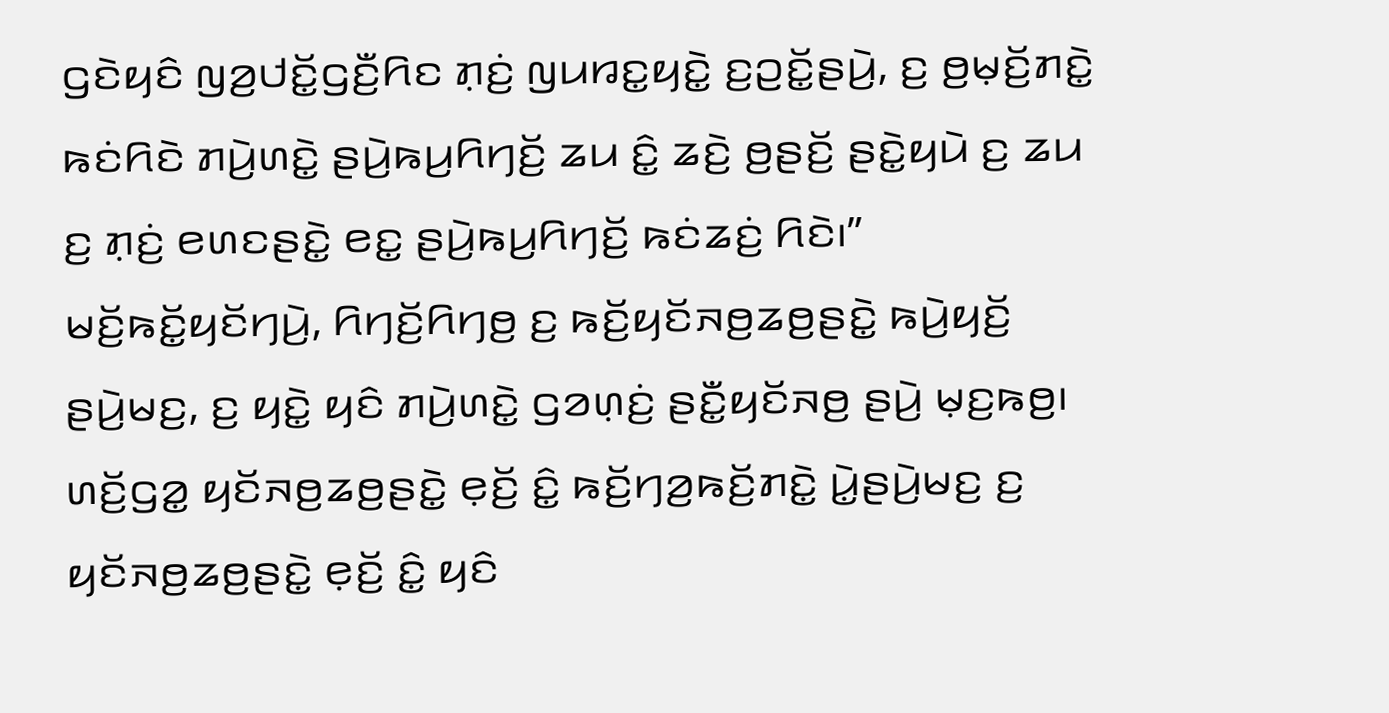ꤞꤢꤧꤟꤢꤨ ꤜꤤ꤬ꤓꤢꤩ꤭ꤞꤢꤪ꤬ꤖꤢ ꤊ꤫ꤢꤦ꤬ ꤜꤣꤙꤢ꤭ꤟꤢꤧ꤭ ꤢ꤬ꤑꤢꤩ꤭ꤔꤣꤧ꤬, ꤢ꤬ ꤥ꤬ꤗ꤫ꤢꤩ꤬ꤊꤢꤧ꤭ ꤒꤢꤦꤖꤢꤧ ꤊꤣꤧ꤬ꤛꤢꤧ꤭ ꤔꤣꤧ꤬ꤒꤣ꤬ꤖꤚꤢꤩ꤬ ꤘꤣ ꤢꤨ꤭ ꤘꤢꤧ꤬ ꤥ꤬ꤔꤢꤩ꤬ ꤔꤢꤧ꤭ꤟꤣꤧ ꤢ꤬ ꤘꤣ ꤢ꤬ ꤊ꤫ꤢꤦ꤬ ꤕꤛꤢꤔꤢꤧ꤭ ꤕꤢ꤭ ꤔꤣꤧ꤬ꤒꤣ꤬ꤖꤚꤢꤩ꤬ ꤒꤢꤦꤘꤢꤦ꤬ ꤖꤢꤧ꤯”
ꤗꤢꤩ꤬ꤒꤢꤩ꤭ꤟꤢꤩꤚꤣꤧ꤬, ꤖꤚꤢꤩ꤬ꤖꤚꤥ꤬ ꤢ꤬ ꤒꤢꤩ꤬ꤟꤢꤩꤏꤥ꤬ꤘꤥ꤬ꤔꤢꤧ꤭ ꤒꤣꤧ꤬ꤟꤢꤩ꤬ ꤔꤣꤧ꤬ꤗꤢ꤬, ꤢ꤬ ꤟꤢꤧ꤭ ꤟꤢꤨ ꤊꤣꤧ꤬ꤛꤢꤧ꤭ ꤞꤤꤛ꤫ꤢꤦ꤬ ꤔꤢꤪ꤭ꤟꤢꤩꤏꤥ꤬ ꤔꤣꤧ꤬ ꤗ꤫ꤢ꤬ꤒꤥ꤬꤯ ꤛꤢꤩ꤬ꤞꤤ꤭ ꤟꤢꤩꤏꤥ꤬ꤘꤥ꤬ꤔꤢꤧ꤭ ꤕ꤫ꤢꤩ꤬ ꤢꤨ꤭ ꤒꤢꤩ꤬ꤚꤤ꤬ꤒꤢꤩ꤬ꤊꤢꤧ꤭ ꤣꤧ꤭ꤔꤣꤧ꤬ꤗꤢ꤬ ꤢ꤬ ꤟꤢꤩꤏꤥ꤬ꤘꤥ꤬ꤔꤢꤧ꤭ ꤕ꤫ꤢꤩ꤬ ꤢꤨ꤭ ꤟꤢꤨ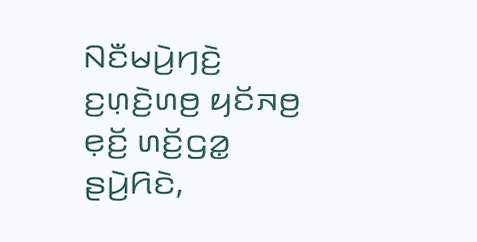ꤡꤢꤪꤗꤣꤧ꤬ꤚꤢꤧ꤬ ꤢ꤬ꤛ꤫ꤢꤧ꤬ꤛꤥ꤬ ꤟꤢꤩꤏꤥ꤬ ꤕ꤫ꤢꤩ꤬ ꤛꤢꤩ꤬ꤞꤤ꤭ ꤔꤣꤧ꤬ꤖꤢꤧ,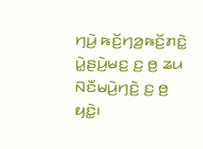ꤚꤣꤧ꤬ ꤒꤢꤩ꤬ꤚꤤ꤬ꤒꤢꤩ꤬ꤊꤢꤧ꤭ ꤣꤧ꤭ꤔꤣꤧ꤬ꤗꤢ꤬ ꤢ꤬ ꤥ꤬ ꤘꤣ ꤡꤢꤪꤗꤣꤧ꤬ꤚꤢꤧ꤬ ꤢ꤬ ꤥ꤬ ꤟꤢꤧ꤭꤯